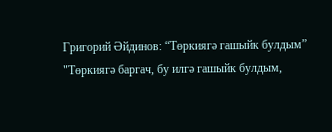Григорий Әйдинов: “Төркиягә гашыйк булдым”
"Төркиягә баргач, бу илгә гашыйк булдым,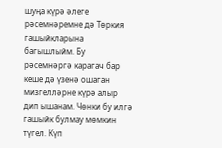шуңа күрә әлеге рәсемнәремне дә Төркия гашыйкларына багышлыйм. Бу рәсемнәргә карагач бар кеше дә үзенә ошаган мизгелләрне күрә алыр дип ышанам. Чөнки бу илгә гашыйк булмау мөмкин түгел. Күп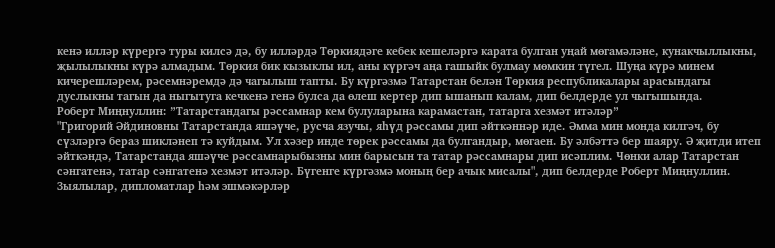кенә илләр күрергә туры килсә дә, бу илләрдә Төркиядәге кебек кешеләргә карата булган уңай мөгамәләне, кунакчыллыкны, җылылыкны күрә алмадым. Төркия бик кызыклы ил, аны күргәч аңа гашыйк булмау мөмкин түгел. Шуңа күрә минем кичерешләрем, рәсемнәремдә дә чагылыш тапты. Бу күргәзмә Татарстан белән Төркия республикалары арасындагы дуслыкны тагын да ныгытуга кечкенә генә булса да өлеш кертер дип ышанып калам, дип белдерде ул чыгышында.
Роберт Миңнуллин: ”Татарстандагы рәссамнар кем булуларына карамастан, татарга хезмәт итәләр”
"Григорий Әйдиновны Татарстанда яшәүче, русча язучы, яһүд рәссамы дип әйткәннәр иде. Әмма мин монда килгәч, бу сүзләргә бераз шикләнеп тә куйдым. Ул хәзер инде төрек рәссамы да булгандыр, мөгаен. Бу әлбәттә бер шаяру. Ә җитди итеп әйткәндә, Татарстанда яшәүче рәссамнарыбызны мин барысын та татар рәссамнары дип исәплим. Чөнки алар Татарстан сәнгатенә, татар сәнгатенә хезмәт итәләр. Бүгенге күргәзмә моның бер ачык мисалы", дип белдерде Роберт Миңнуллин.
Зыялылар, дипломатлар һәм эшмәкәрләр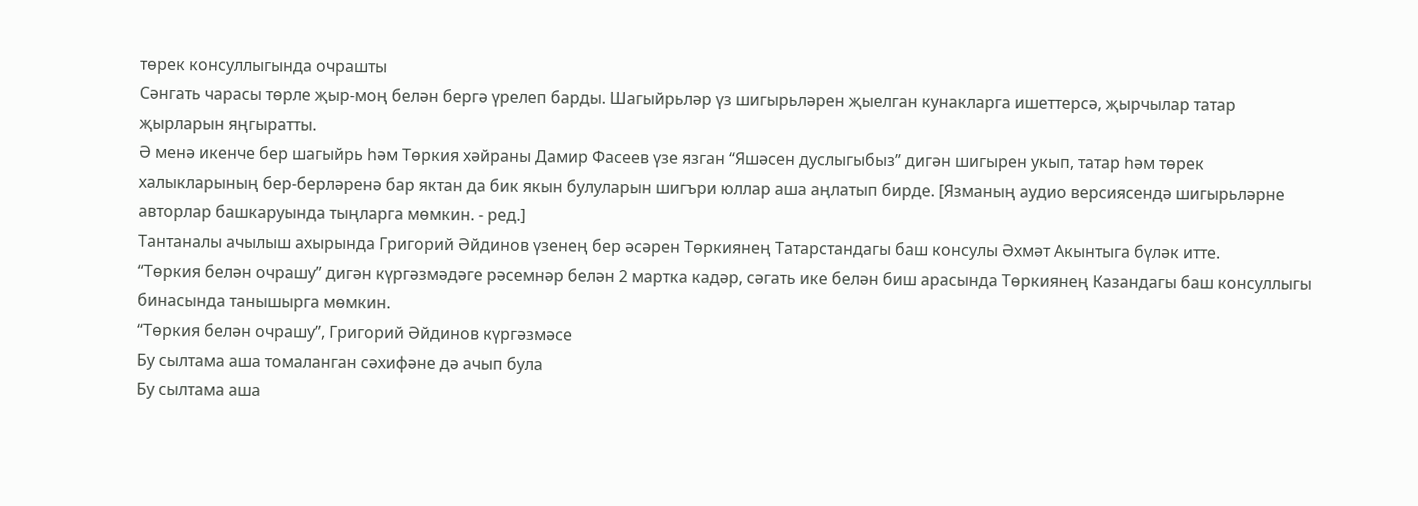төрек консуллыгында очрашты
Сәнгать чарасы төрле җыр-моң белән бергә үрелеп барды. Шагыйрьләр үз шигырьләрен җыелган кунакларга ишеттерсә, җырчылар татар җырларын яңгыратты.
Ә менә икенче бер шагыйрь һәм Төркия хәйраны Дамир Фасеев үзе язган “Яшәсен дуслыгыбыз” дигән шигырен укып, татар һәм төрек халыкларының бер-берләренә бар яктан да бик якын булуларын шигъри юллар аша аңлатып бирде. [Язманың аудио версиясендә шигырьләрне авторлар башкаруында тыңларга мөмкин. - ред.]
Тантаналы ачылыш ахырында Григорий Әйдинов үзенең бер әсәрен Төркиянең Татарстандагы баш консулы Әхмәт Акынтыга бүләк итте.
“Төркия белән очрашу” дигән күргәзмәдәге рәсемнәр белән 2 мартка кадәр, сәгать ике белән биш арасында Төркиянең Казандагы баш консуллыгы бинасында танышырга мөмкин.
“Төркия белән очрашу”, Григорий Әйдинов күргәзмәсе
Бу сылтама аша томаланган сәхифәне дә ачып була
Бу сылтама аша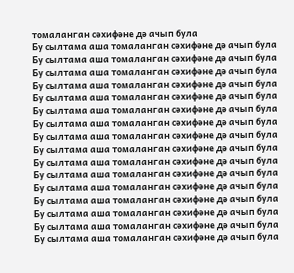томаланган сәхифәне дә ачып була
Бу сылтама аша томаланган сәхифәне дә ачып була
Бу сылтама аша томаланган сәхифәне дә ачып була
Бу сылтама аша томаланган сәхифәне дә ачып була
Бу сылтама аша томаланган сәхифәне дә ачып була
Бу сылтама аша томаланган сәхифәне дә ачып була
Бу сылтама аша томаланган сәхифәне дә ачып була
Бу сылтама аша томаланган сәхифәне дә ачып була
Бу сылтама аша томаланган сәхифәне дә ачып була
Бу сылтама аша томаланган сәхифәне дә ачып була
Бу сылтама аша томаланган сәхифәне дә ачып була
Бу сылтама аша томаланган сәхифәне дә ачып була
Бу сылтама аша томаланган сәхифәне дә ачып була
Бу сылтама аша томаланган сәхифәне дә ачып була
Бу сылтама аша томаланган сәхифәне дә ачып була
Бу сылтама аша томаланган сәхифәне дә ачып була
Бу сылтама аша томаланган сәхифәне дә ачып була